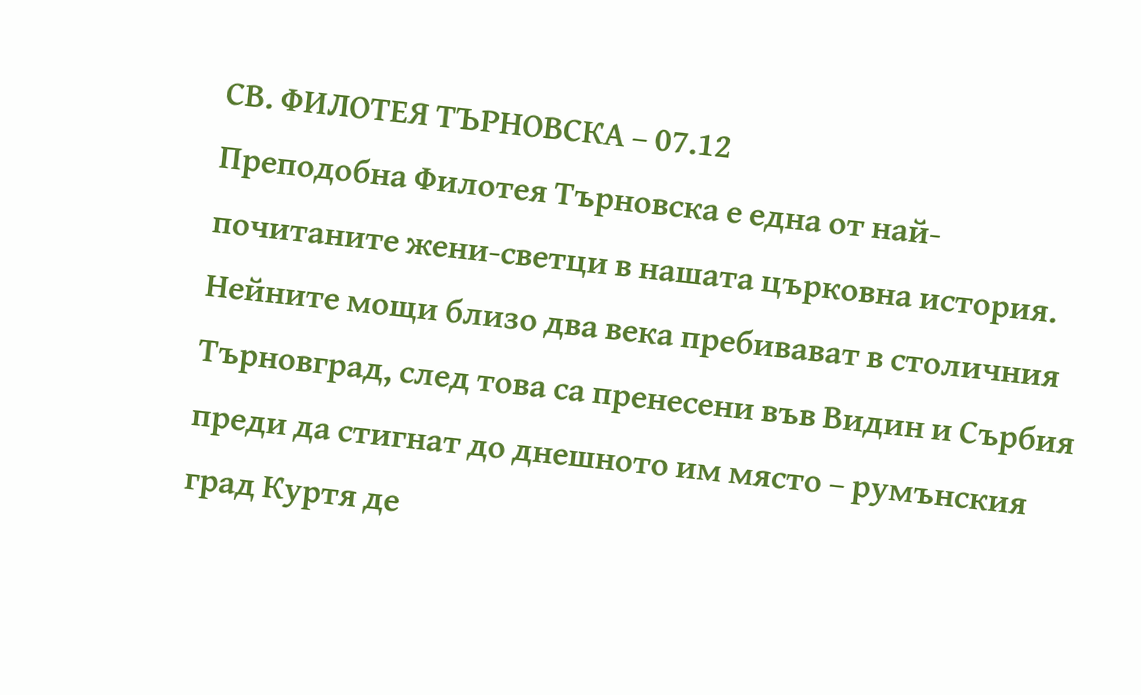СВ. ФИЛОТЕЯ ТЪРНОВСКА – 07.12
Преподобна Филотея Търновска е една от най-почитаните жени-светци в нашата църковна история. Нейните мощи близо два века пребивават в столичния Търновград, след това са пренесени във Видин и Сърбия преди да стигнат до днешното им място – румънския град Куртя де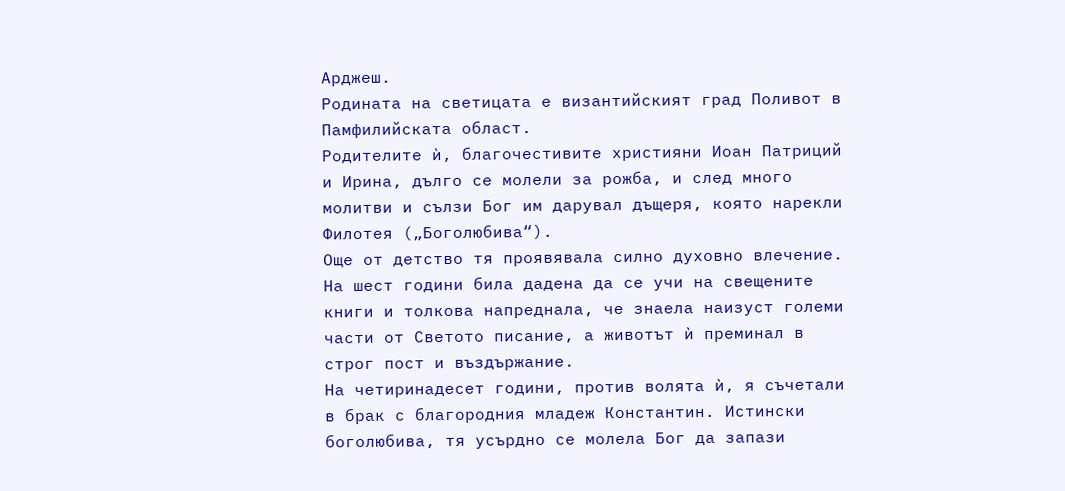Арджеш.
Родината на светицата е византийският град Поливот в Памфилийската област.
Родителите ѝ, благочестивите християни Иоан Патриций и Ирина, дълго се молели за рожба, и след много молитви и сълзи Бог им дарувал дъщеря, която нарекли Филотея („Боголюбива“).
Още от детство тя проявявала силно духовно влечение. На шест години била дадена да се учи на свещените книги и толкова напреднала, че знаела наизуст големи части от Светото писание, а животът ѝ преминал в строг пост и въздържание.
На четиринадесет години, против волята ѝ, я съчетали в брак с благородния младеж Константин. Истински боголюбива, тя усърдно се молела Бог да запази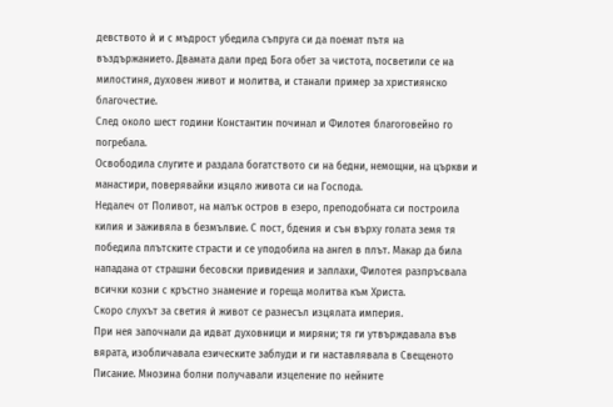девството ѝ и с мъдрост убедила съпруга си да поемат пътя на въздържанието. Двамата дали пред Бога обет за чистота, посветили се на милостиня, духовен живот и молитва, и станали пример за християнско благочестие.
След около шест години Константин починал и Филотея благоговейно го погребала.
Освободила слугите и раздала богатството си на бедни, немощни, на църкви и манастири, поверявайки изцяло живота си на Господа.
Недалеч от Поливот, на малък остров в езеро, преподобната си построила килия и заживяла в безмълвие. С пост, бдения и сън върху голата земя тя победила плътските страсти и се уподобила на ангел в плът. Макар да била нападана от страшни бесовски привидения и заплахи, Филотея разпръсвала всички козни с кръстно знамение и гореща молитва към Христа.
Скоро слухът за светия ѝ живот се разнесъл изцялата империя.
При нея започнали да идват духовници и миряни; тя ги утвърждавала във вярата, изобличавала езическите заблуди и ги наставлявала в Свещеното Писание. Мнозина болни получавали изцеление по нейните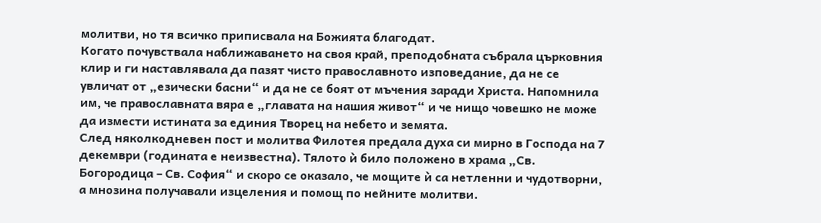молитви, но тя всичко приписвала на Божията благодат.
Когато почувствала наближаването на своя край, преподобната събрала църковния клир и ги наставлявала да пазят чисто православното изповедание, да не се увличат от „езически басни“ и да не се боят от мъчения заради Христа. Напомнила им, че православната вяра е „главата на нашия живот“ и че нищо човешко не може да измести истината за единия Творец на небето и земята.
След няколкодневен пост и молитва Филотея предала духа си мирно в Господа на 7 декември (годината е неизвестна). Тялото ѝ било положено в храма „Св. Богородица – Св. София“ и скоро се оказало, че мощите ѝ са нетленни и чудотворни, а мнозина получавали изцеления и помощ по нейните молитви.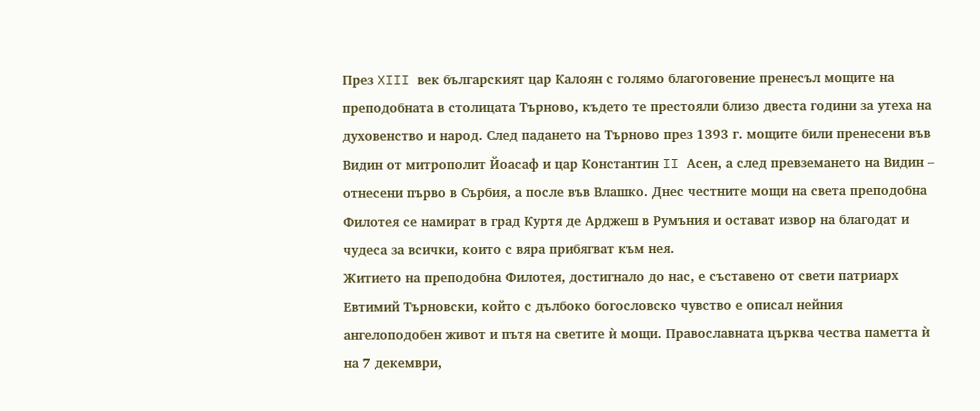През XIII век българският цар Калоян с голямо благоговение пренесъл мощите на преподобната в столицата Търново, където те престояли близо двеста години за утеха на духовенство и народ. След падането на Търново през 1393 г. мощите били пренесени във Видин от митрополит Йоасаф и цар Константин II Асен, а след превземането на Видин – отнесени първо в Сърбия, а после във Влашко. Днес честните мощи на света преподобна Филотея се намират в град Куртя де Арджеш в Румъния и остават извор на благодат и чудеса за всички, които с вяра прибягват към нея.
Житието на преподобна Филотея, достигнало до нас, е съставено от свети патриарх Евтимий Търновски, който с дълбоко богословско чувство е описал нейния ангелоподобен живот и пътя на светите ѝ мощи. Православната църква чества паметта ѝ на 7 декември,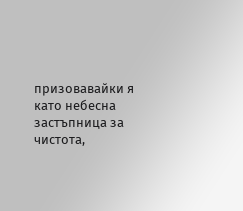призовавайки я като небесна застъпница за чистота,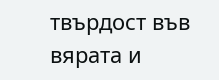твърдост във вярата и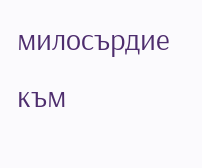милосърдие към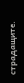страдащите.